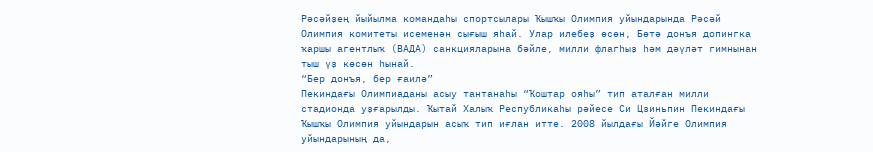Рәсәйҙең йыйылма командаһы спортсылары Ҡышҡы Олимпия уйындарында Рәсәй Олимпия комитеты исеменән сығыш яһай. Улар илебеҙ өсөн, Бөтә донъя допингка ҡаршы агентлыҡ (ВАДА) санкцияларына бәйле, милли флагһыҙ һәм дәүләт гимнынан тыш үҙ көсөн һынай.
“Бер донъя, бер ғаилә”
Пекиндағы Олимпиаданы асыу тантанаһы “Ҡоштар ояһы” тип аталған милли стадионда уҙғарылды. Ҡытай Халыҡ Республикаһы рәйесе Си Цзиньпин Пекиндағы Ҡышҡы Олимпия уйындарын асыҡ тип иғлан итте. 2008 йылдағы Йәйге Олимпия уйындарының да,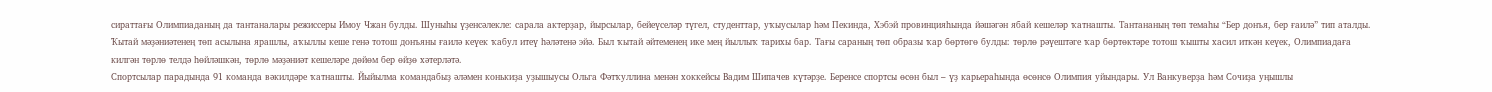сираттағы Олимпиаданың да тантаналары режиссеры Имоу Чжан булды. Шуныһы үҙенсәлекле: сарала актерҙар, йырсылар, бейеүселәр түгел, студенттар, уҡыусылар һәм Пекинда, Хэбэй провинцияһында йәшәгән ябай кешеләр ҡатнашты. Тантананың төп темаһы “Бер донъя, бер ғаилә” тип аталды. Ҡытай мәҙәниәтенең төп асылына ярашлы, аҡыллы кеше генә тотош донъяны ғаилә кеүек ҡабул итеү һәләтенә эйә. Был ҡытай әйтеменең ике мең йыллыҡ тарихы бар. Тағы сараның төп образы ҡар бөртөгө булды: төрлө рәүештәге ҡар бөртөктәре тотош ҡышты хасил иткән кеүек, Олимпиадаға килгән төрлө телдә һөйләшкән, төрлө мәҙәниәт кешеләре дөйөм бер өйҙө хәтерләтә.
Спортсылар парадында 91 команда вәкилдәре ҡатнашты. Йыйылма командабыҙ әләмен конькиҙа уҙышыусы Ольга Фәтҡуллина менән хоккейсы Вадим Шипачев күтәрҙе. Беренсе спортсы өсөн был – үҙ карьераһында өсөнсө Олимпия уйындары. Ул Ванкуверҙа һәм Сочиҙа уңышлы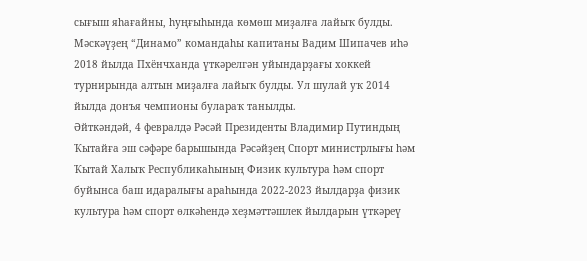сығыш яһағайны, һуңғыһында көмөш миҙалға лайыҡ булды. Мәскәүҙең “Динамо” командаһы капитаны Вадим Шипачев иһә 2018 йылда Пхёнчханда үткәрелгән уйындарҙағы хоккей турнирында алтын миҙалға лайыҡ булды. Ул шулай уҡ 2014 йылда донъя чемпионы булараҡ танылды.
Әйткәндәй, 4 февралдә Рәсәй Президенты Владимир Путиндың Ҡытайға эш сәфәре барышында Рәсәйҙең Спорт министрлығы һәм Ҡытай Халыҡ Республикаһының Физик культура һәм спорт буйынса баш идаралығы араһында 2022-2023 йылдарҙа физик культура һәм спорт өлкәһендә хеҙмәттәшлек йылдарын үткәреү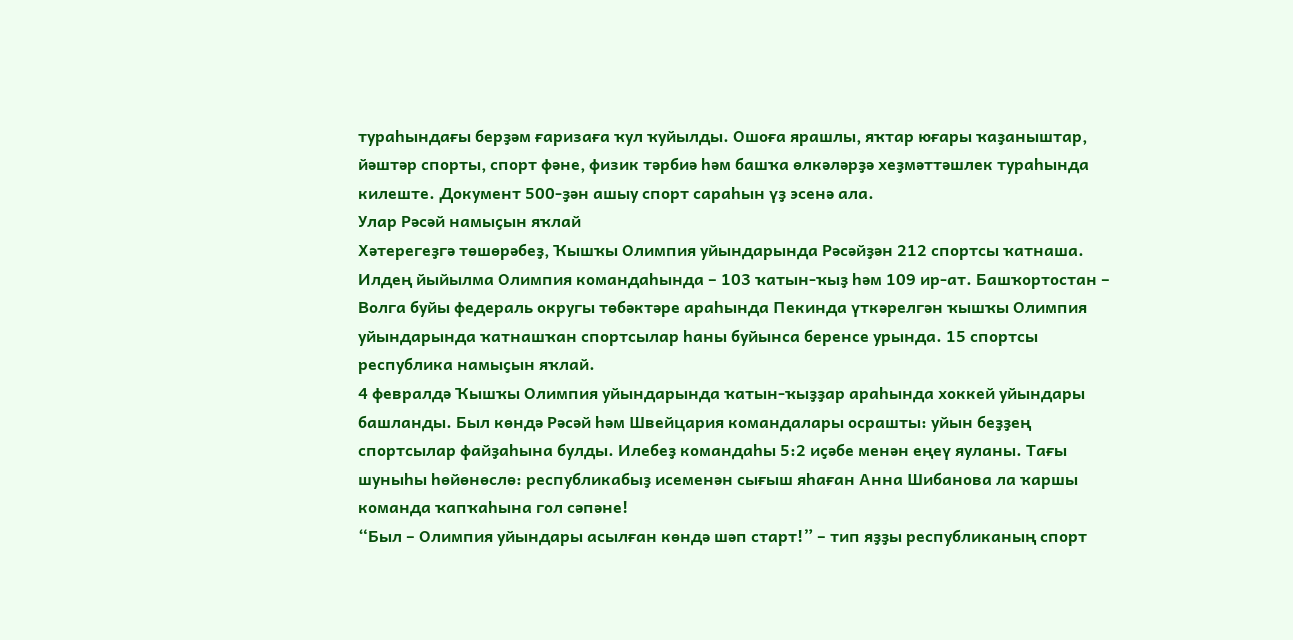тураһындағы берҙәм ғаризаға ҡул ҡуйылды. Ошоға ярашлы, яҡтар юғары ҡаҙаныштар, йәштәр спорты, спорт фәне, физик тәрбиә һәм башҡа өлкәләрҙә хеҙмәттәшлек тураһында килеште. Документ 500-ҙән ашыу спорт сараһын үҙ эсенә ала.
Улар Рәсәй намыҫын яҡлай
Хәтерегеҙгә төшөрәбеҙ, Ҡышҡы Олимпия уйындарында Рәсәйҙән 212 спортсы ҡатнаша. Илдең йыйылма Олимпия командаһында – 103 ҡатын-ҡыҙ һәм 109 ир-ат. Башҡортостан – Волга буйы федераль округы төбәктәре араһында Пекинда үткәрелгән ҡышҡы Олимпия уйындарында ҡатнашҡан спортсылар һаны буйынса беренсе урында. 15 спортсы республика намыҫын яҡлай.
4 февралдә Ҡышҡы Олимпия уйындарында ҡатын-ҡыҙҙар араһында хоккей уйындары башланды. Был көндә Рәсәй һәм Швейцария командалары осрашты: уйын беҙҙең спортсылар файҙаһына булды. Илебеҙ командаһы 5:2 иҫәбе менән еңеү яуланы. Тағы шуныһы һөйөнөслө: республикабыҙ исеменән сығыш яһаған Анна Шибанова ла ҡаршы команда ҡапҡаһына гол сәпәне!
“Был – Олимпия уйындары асылған көндә шәп старт!” – тип яҙҙы республиканың спорт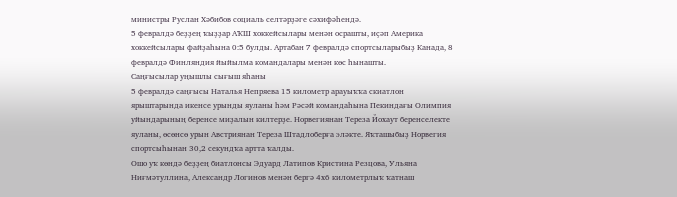министры Руслан Хәбибов социаль селтәрҙәге сәхифәһендә.
5 февралдә беҙҙең ҡыҙҙар АҠШ хоккейсылары менән осрашты, иҫәп Америка хоккейсылары файҙаһына 0:5 булды. Артабан 7 февралдә спортсыларыбыҙ Канада, 8 февралдә Финляндия йыйылма командалары менән көс һынашты.
Саңғысылар уңышлы сығыш яһаны
5 февралдә саңғысы Наталья Непряева 15 километр арауыҡҡа скиатлон ярыштарында икенсе урынды яуланы һәм Рәсәй командаһына Пекиндағы Олимпия уйындарының беренсе миҙалын килтерҙе. Норвегиянан Тереза Йохаут беренселекте яуланы, өсөнсө урын Австриянан Тереза Штадлоберға эләкте. Яҡташыбыҙ Норвегия спортсыһынан 30,2 секундҡа артта ҡалды.
Ошо уҡ көндә беҙҙең биатлонсы Эдуард Латипов Кристина Резцова, Ульяна Ниғмәтуллина, Александр Логинов менән бергә 4х6 километрлыҡ ҡатнаш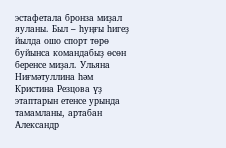эстафетала бронза миҙал яуланы. Был – һуңғы һигеҙ йылда ошо спорт төрө буйынса командабыҙ өсөн беренсе миҙал. Ульяна Ниғмәтуллина һәм Кристина Резцова үҙ этаптарын етенсе урында тамамланы, артабан Александр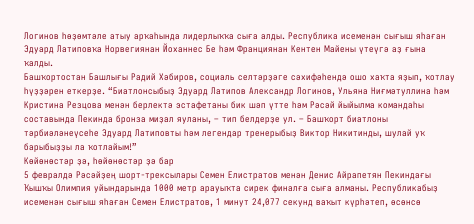Логинов һөҙөмтәле атыу арҡаһында лидерлыҡҡа сыға алды. Республика исеменән сығыш яһаған Эдуард Латиповҡа Норвегиянан Йоханнес Бе һәм Франциянан Кентен Майены үтеүгә аҙ ғына ҡалды.
Башҡортостан Башлығы Радий Хәбиров, социаль селтәрҙәге сәхифәһендә ошо хаҡта яҙып, ҡотлау һүҙҙәрен еткерҙе. “Биатлонсыбыҙ Эдуард Латипов Александр Логинов, Ульяна Ниғмәтуллина һәм Кристина Резцова менән берлектә эстафетаны бик шәп үтте һәм Рәсәй йыйылма командаһы составында Пекинда бронза миҙал яуланы, – тип белдерҙе ул. – Башҡорт биатлоны тәрбиәләнеүсеһе Эдуард Латиповты һәм легендар тренерыбыҙ Виктор Никитинды, шулай уҡ барыбыҙҙы ла ҡотлайым!”
Көйөнөстәр ҙә, һөйөнөстәр ҙә бар
5 февралдә Рәсәйҙең шорт-трексылары Семен Елистратов менән Денис Айрапетян Пекиндағы Ҡышҡы Олимпия уйындарында 1000 метр арауыҡта сирек финалға сыға алманы. Республикабыҙ исеменән сығыш яһаған Семен Елистратов, 1 минут 24,077 секунд ваҡыт күрһәтеп, өсөнсө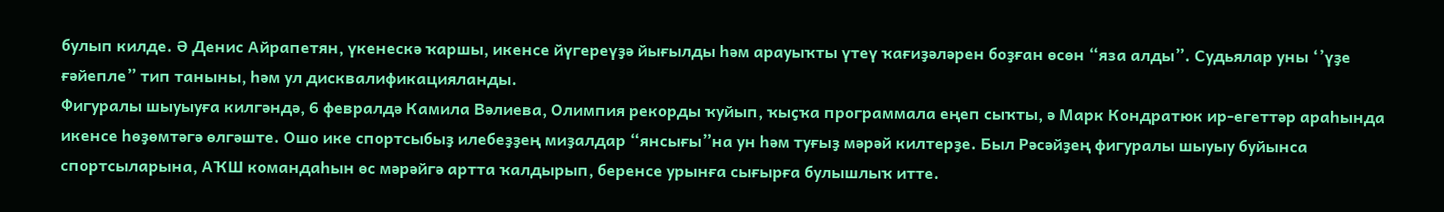булып килде. Ә Денис Айрапетян, үкенескә ҡаршы, икенсе йүгереүҙә йығылды һәм арауыҡты үтеү ҡағиҙәләрен боҙған өсөн “яза алды”. Судьялар уны ‘’үҙе ғәйепле” тип таныны, һәм ул дисквалификацияланды.
Фигуралы шыуыуға килгәндә, 6 февралдә Камила Вәлиева, Олимпия рекорды ҡуйып, ҡыҫҡа программала еңеп сыҡты, ә Марк Кондратюк ир-егеттәр араһында икенсе һөҙөмтәгә өлгәште. Ошо ике спортсыбыҙ илебеҙҙең миҙалдар “янсығы”на ун һәм туғыҙ мәрәй килтерҙе. Был Рәсәйҙең фигуралы шыуыу буйынса спортсыларына, АҠШ командаһын өс мәрәйгә артта ҡалдырып, беренсе урынға сығырға булышлыҡ итте.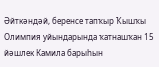Әйткәндәй, беренсе тапҡыр Ҡышҡы Олимпия уйындарында ҡатнашҡан 15 йәшлек Камила барыһын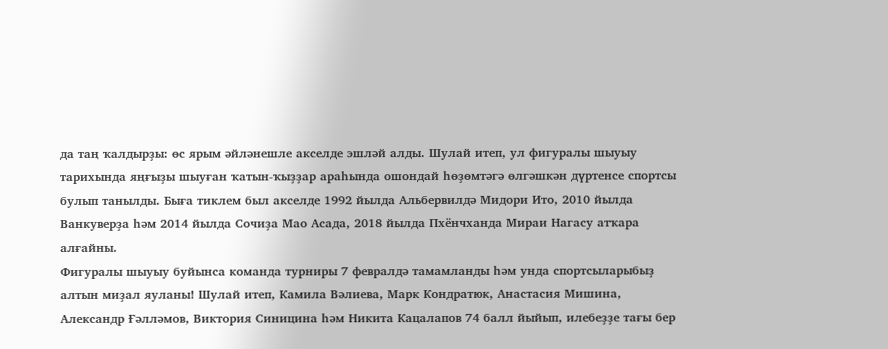да таң ҡалдырҙы: өс ярым әйләнешле акселде эшләй алды. Шулай итеп, ул фигуралы шыуыу тарихында яңғыҙы шыуған ҡатын-ҡыҙҙар араһында ошондай һөҙөмтәгә өлгәшкән дүртенсе спортсы булып танылды. Быға тиклем был акселде 1992 йылда Альбервилдә Мидори Ито, 2010 йылда Ванкуверҙа һәм 2014 йылда Сочиҙа Мао Асада, 2018 йылда Пхёнчханда Мираи Нагасу атҡара алғайны.
Фигуралы шыуыу буйынса команда турниры 7 февралдә тамамланды һәм унда спортсыларыбыҙ алтын миҙал яуланы! Шулай итеп, Камила Вәлиева, Марк Кондратюк, Анастасия Мишина, Александр Ғәлләмов, Виктория Синицина һәм Никита Кацалапов 74 балл йыйып, илебеҙҙе тағы бер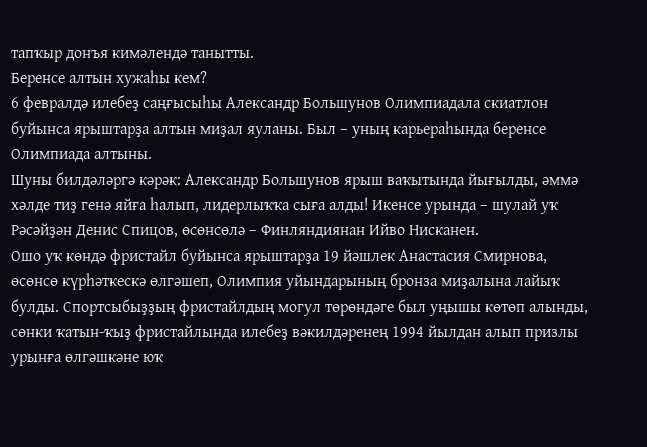тапҡыр донъя кимәлендә танытты.
Беренсе алтын хужаһы кем?
6 февралдә илебеҙ саңғысыһы Александр Большунов Олимпиадала скиатлон буйынса ярыштарҙа алтын миҙал яуланы. Был – уның карьераһында беренсе Олимпиада алтыны.
Шуны билдәләргә кәрәк: Александр Большунов ярыш ваҡытында йығылды, әммә хәлде тиҙ генә яйға һалып, лидерлыҡҡа сыға алды! Икенсе урында – шулай уҡ Рәсәйҙән Денис Спицов, өсөнсөлә – Финляндиянан Ийво Нисканен.
Ошо уҡ көндә фристайл буйынса ярыштарҙа 19 йәшлек Анастасия Смирнова, өсөнсө күрһәткескә өлгәшеп, Олимпия уйындарының бронза миҙалына лайыҡ булды. Спортсыбыҙҙың фристайлдың могул төрөндәге был уңышы көтөп алынды, сөнки ҡатын-ҡыҙ фристайлында илебеҙ вәкилдәренең 1994 йылдан алып призлы урынға өлгәшкәне юҡ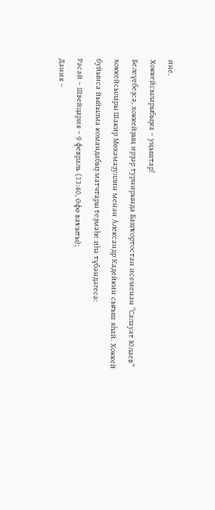ине.
Хоккейсыларыбыҙға – уңыштар!
Белеүебеҙсә, хоккейҙың ирҙәр турнирында Башҡортостан исеменән “Салауат Юлаев” хоккейсылары Шакир Мөхәмәҙуллин менән Александр Кадейкин сығыш яһай. Хоккей буйынса йыйылма командабыҙ матчтары теҙмәһе иһә түбәндәгесә:
Рәсәй – Швейцария – 9 февраль (13:40, Өфө ваҡыты);
Дания –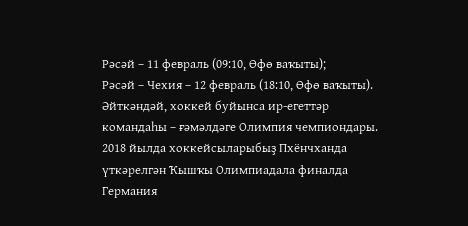Рәсәй – 11 февраль (09:10, Өфө ваҡыты);
Рәсәй – Чехия – 12 февраль (18:10, Өфө ваҡыты).
Әйткәндәй, хоккей буйынса ир-егеттәр командаһы – ғәмәлдәге Олимпия чемпиондары. 2018 йылда хоккейсыларыбыҙ Пхёнчханда үткәрелгән Ҡышҡы Олимпиадала финалда Германия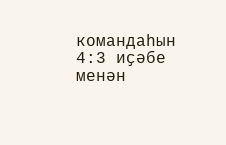командаһын 4:3 иҫәбе менән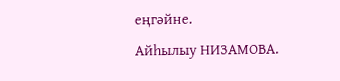еңгәйне.
Айһылыу НИЗАМОВА.